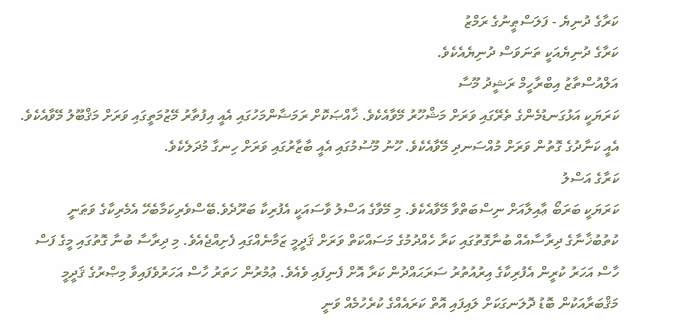ކަރާގެ ދުނިޔެ - ފަލަސްޠީނުގެ ރަމްޒު
ކަރާގެ ދުނިޔެއަކީ ތަނަވަސް ދުނިޔެއެކެވެ.
އަލްއުސްތާޒު އިބްރާހީމް ރަޝީދު މޫސާ
ކަރަޔަކީ އަޅުގަނޑުމެންގެ ތެރޭގައި ވަރަށް މަޝްހޫރު މޭވާއެކެވެ. ޚާއްޞަކޮށް ރަމަޟާންމަހުގައި އެއީ އިފުތާރު މޭޒުމަތީގައި ވަރަށް މަޤްބޫލު މޭވާއެކެވެ. އެއީ ކަނާދުގެ ގޮތުން ވަރަށް މުއްސަނދި މޭވާއެކެވެ. ހޫނު މޫސުމުގައި އެއީ ބާޒާރުގައި ވަރަށް ހިނގާ މުދަލެކެވެ.
ކަރާގެ އަސްލު
ކަރަޔަކީ ބަރަބޯ ޢާއިލާއަށް ނިސްބަތްވާ މޭވާއެކެވެ. މި މޭވާގެ އަސްލު ވާސައަކީ އެފުރިކާ ބަރޫދެވެ.ބޭސްވެރިކަމާބެހޭ އެމެރިކާގެ ވަޠަނީ ކުތުބުޚާނާގެ ދިރާސާއެއް ބުނާގޮތުގައި ކަރާ ހެއްދުމުގެ މަސައްކަތް ވަރަށް ޤަދީމީ ޒަމާނެއްގައި ފެށިއްޖެއެވެ. މި ދިރާސާ ބުނާ ގޮތުގައި މީގެ ފަސް ހާސް އަހަރު ކުރީން އެފުރިކާގެ އިރުއުތުރު ސަރަޙައްދުން ކަރާ އޮށް ފެނިފައި ވެއެވެ. ޢުމުރުން ހަތަރު ހާސް އަހަރުވެފައިވާ މިޞްރުގެ ޤަދީމީ މަޤްބަރާއަކުން ބޮޑު ދޮލަނގަކަށް ލައިފައި އޮތް ކަރައެއްގެ ކުރެހުމެއް ވަނީ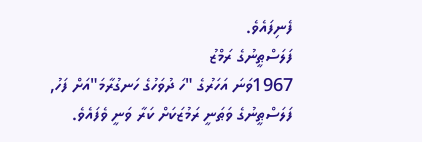ފެނިފައެވެ.
ފަލަސްޠީނުގެ ރަމްޒު
1967ވަނަ އަހަރުގެ "ހަ ދުވަހުގެ ހަނގުރާމަ"އަށް ފަހު, ފަލަސްޠީނުގެ ވަޠަނީ ރަމުޒަކަށް ކަރާ ވަނީ ވެފައެވެ.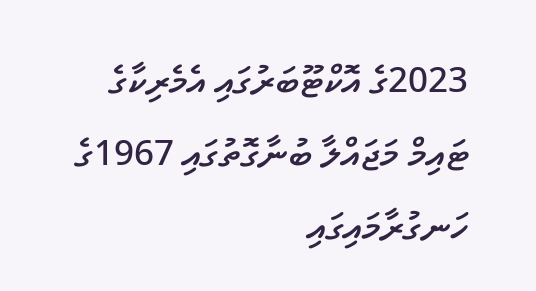2023ގެ އޮކްޓޫބަރުގައި އެމެރިކާގެ ޓައިމް މަޖައްލާ ބުނާގޮތުގައި 1967ގެ ހަނގުރާމައިގައި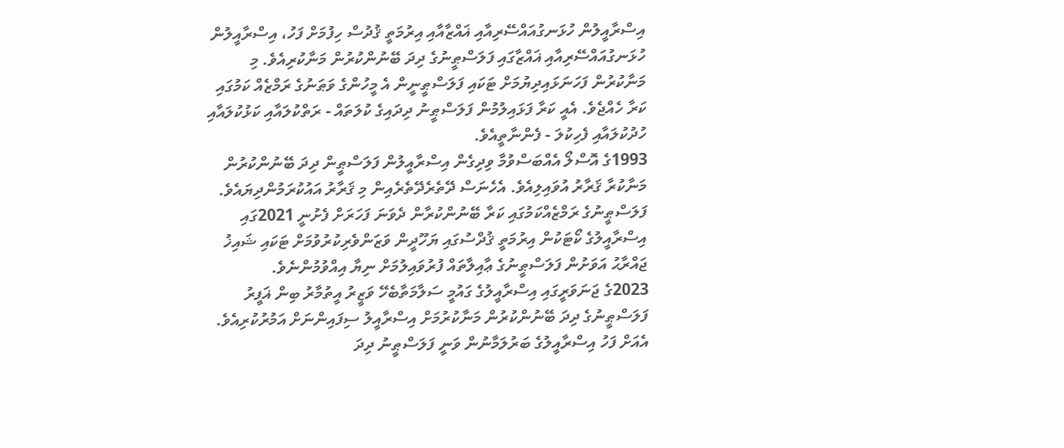އިސްރާއީލުން ހުޅަނގުއައްސޭރިއާއި ޣައްޒާއާއި އިރުމަތީ ޤުދުސް ހިފުމަށް ފަހު، އިސްރާއީލުން ހުޅަނގުއައްސޭރިއާއި ޣައްޒާގައި ފަލަސްޠީނުގެ ދިދަ ބޭނުންކުރުން މަނާކުރިއެވެ. މި މަނާކުރުން ފަހަނަޅައިދިޔުމަށް ޓަކައި ފަލަސްޠީނީން އެ މީހުންގެ ވަޠަނުގެ ރަމްޒެއް ކަމުގައި ކަރާ ހެއްޖެވެ. އެއީ ކަރާ ފަޅައިލުމުން ފަލަސްޠީނު ދިދައިގެ ކުލަތައް - ރަތްކުލައާއި ކަޅުކުލައާއި ހުދުކުލައާއި ފެހިކުލަ - ފެންނާތީއެވެ.
1993ގެ އޮސްލޯ އެއްބަސްވުމާ ވިދިގެން އިސްރާއީލުން ފަލަސްޠީން ދިދަ ބޭނުންކުރުން މަނާކުރާ ޤަރާރު އުވައިލިއެވެ. އެހެނަސް ދޭތެރެދޭތެރެއިން މި ޤަރާރު އައުކުރަމުންދިޔައެވެ.
ފަލަސްޠީނުގެ ރަމްޒެއްކަމުގައި ކަރާ ބޭނުންކުރާން ދެވަނަ ފަހަރަށް ފެށުނީ 2021ގައި އިސްރާއީލުގެ ކޯޓަކުން އިރުމަތީ ޤުދްސުގައި ޔަހޫދީން ވަޒަންވެރިކުރުވުމަށް ޓަކައި ޝައިޚު ޖައްރާޙު އަވަށުން ފަލަސްޠީނުގެ ޢާއިލާތައް ފުރުވައިލުމަށް ނިޔާ އިއްވުމުންނެވެ.
2023ގެ ޖަނަވަރީގައި އިސްރާއީލުގެ ގައުމީ ސަލާމަތާބެހޭ ވަޒީރު އީތުމާރު ބިން ޣަފީރު ފަލަސްޠީނުގެ ދިދަ ބޭނުންކުރުން މަނާކުރުމަށް އިސްރާއީލު ސިފައިންނަށް އަމުރުކުރިއެވެ. އެއަށް ފަހު އިސްރާއީލުގެ ބަރުލަމާނުން ވަނީ ފަލަސްޠީނު ދިދަ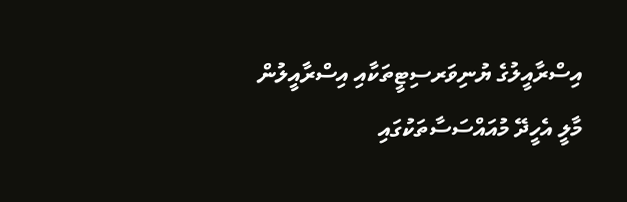އިސްރާއީލުގެ ޔުނިވަރސިޓީތަކާއި އިސްރާއީލުން މާލީ އެހީދޭ މުއައްސަސާތަކުގައި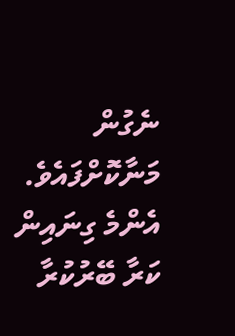ނެގުން މަނާކޮށްފައެވެ.
އެންމެ ގިނައިން ކަރާ ބޭރުކުރާ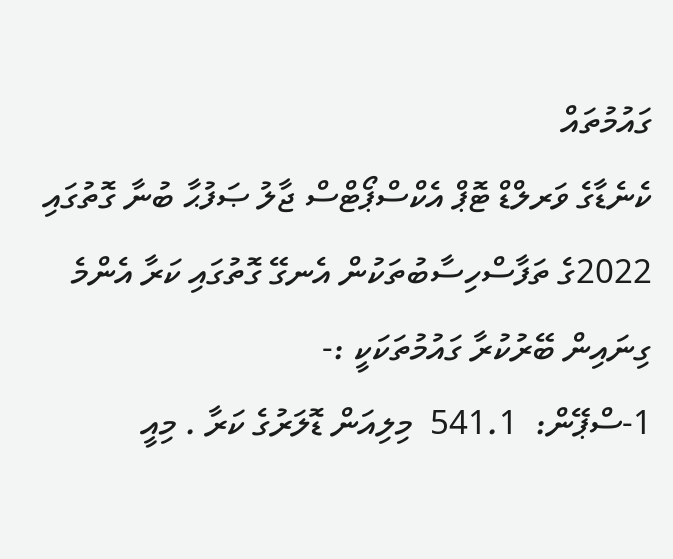ގައުމުތައް
ކެނެޑާގެ ވަރލްޑް ޓޮޕް އެކްސްޕޯޓްސް ޖާލު ޞަފުޙާ ބުނާ ގޮތުގައި  2022ގެ ތަފާސްހިސާބުތަކުން އެނގޭ ގޮތުގައި ކަރާ އެންމެ ގިނައިން ބޭރުކުރާ ގައުމުތަކަކީ :-
1-ސްޕޭން:  541.1  މިލިއަން ޑޮލަރުގެ ކަރާ . މިއީ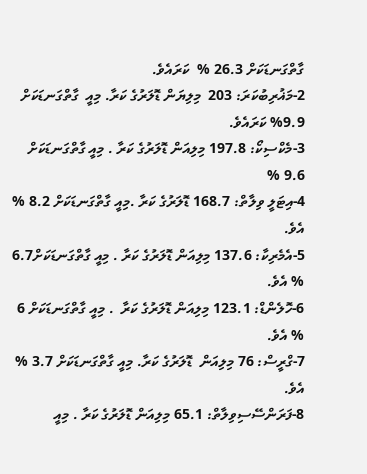ގާތްގަނޑަކަށް 26.3 %  ކަރައެވެ.
2-މަޣުރިބުކަރަ: 203  މިލިޔަން ޑޮލަރުގެ ކަރާ. މިއީ  ގާތްގަނޑަކަށް 9.9% ކަރައެވެ.
3-މެކްސިކޯ: 197.8 މިލިއަން ޑޮލަރުގެ ކަރާ . މިއީ ގާތްގަނޑަކަށް 9.6 %
4-އިޓަލީ ވިލާތް: 168.7 ޑޮލަރުގެ ކަރާ .މިއީ ގާތްގަނޑަކަށް 8.2 % އެވެ.
5-އެމެރިކާ: 137.6 މިލިއަން ޑޮލަރުގެ ކަރާ . މިއީ ގާތްގަނޑަކަށް6.7 % އެވެ.
6-ހޮލެންޑް: 123.1 މިލިއަން ޑޮލަރުގެ ކަރާ  . މިއީ ގާތްގަނޑަކަށް 6 % އެވެ.
7-ގްރީސް: 76 މިލިއަން  ޑޮލަރުގެ ކަރާ. މިއީ ގާތްގަނޑަކަށް 3.7 % އެވެ.
8-ފަރަންސޭސިވިލާތް: 65.1 މިލިއަން ޑޮލަރުގެ ކަރާ . މިއީ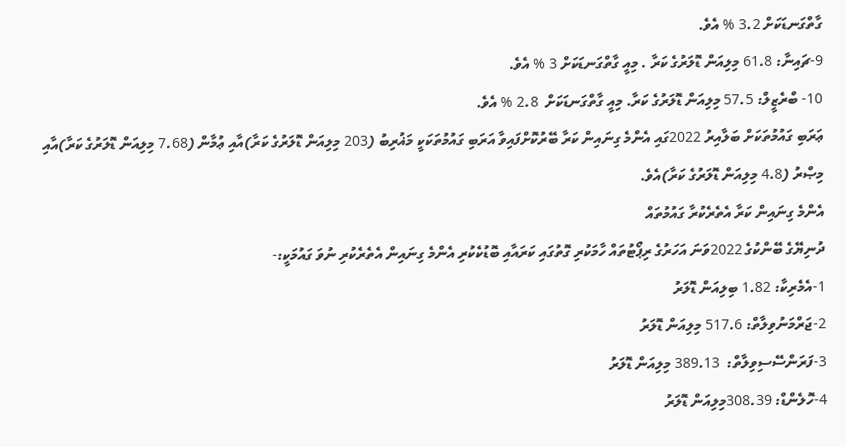ގާތްގަނޑަކަށް 3.2 % އެވެ.
9-ޗައިނާ: 61.8 މިލިއަން ޑޮލަރުގެ ކަރާ . މިއީ ގާތްގަނޑަކަށް 3 % އެވެ.
10- ބްރެޒީލް: 57.5 މިލިއަން ޑޮލަރުގެ ކަރާ. މިއީ ގާތްގަނޑަކަށް  2.8 % އެވެ.
ޢަރަބި ގައުމުތަކަށް ބަލާއިރު 2022ގައި އެންމެ ގިނައިން ކަރާ ބޭރުކޮށްފައިވާ އަރަބި ގައުމުތަކަކީ މަޣުރިބު (203 މިލިއަން ޑޮލަރުގެ ކަރާ)އާއި ޢުމާން (7.68 މިލިއަން ޑޮލަރުގެ ކަރާ)އާއި މިޞްރު (4.8 މިލިއަން ޑޮލަރުގެ ކަރާ)އެވެ.
އެންމެ ގިނައިން ކަރާ އެތެރެކުރާ ގައުމުތައް
ދުނިޔޭގެ ބޭންކުގެ 2022ވަނަ އަހަރުގެ ރިޕޯޓުތައް ހާމަކުރި ގޮތުގައި ކަރައާއި ބޮޑުކެކުރި އެންމެ ގިނައިން އެތެރެކުރި ނުވަ ގައުމަކީ:-
1-އެމެރިކާ: 1.82 ބިލިއަން ޑޮލަރު
2-ޖަރްމަނުވިލާތް: 517.6 މިލިއަން ޑޮލަރު
3-ފަރަންސޭސިވިލާތް:  389.13 މިލިއަން ޑޮލަރު
4-ހޮލެންޑް: 308.39މިލިއަން ޑޮލަރު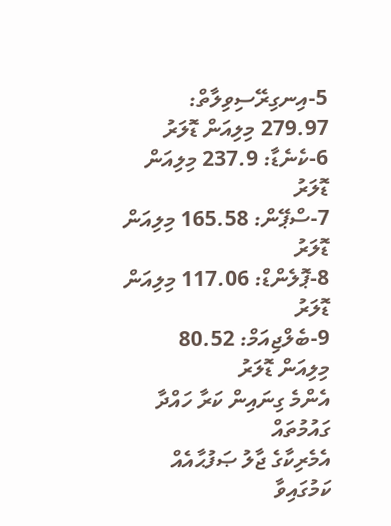5-އިނގިރޭސިވިލާތް: 279.97 މިލިއަން ޑޮލަރު
6-ކެނެޑާ: 237.9 މިލިއަން ޑޮލަރު
7-ސްޕޭން: 165.58 މިލިއަން ޑޮލަރު
8-ޕޮލެންޑް: 117.06 މިލިއަން ޑޮލަރު
9-ބެލްޖިއަމް: 80.52 މިލިއަން ޑޮލަރު
އެންމެ ގިނައިން ކަރާ ހައްދާ ގައުމުތައް
އެމެރިކާގެ ޖާލު ޞަފުޙާއެއް ކަމުގައިވާ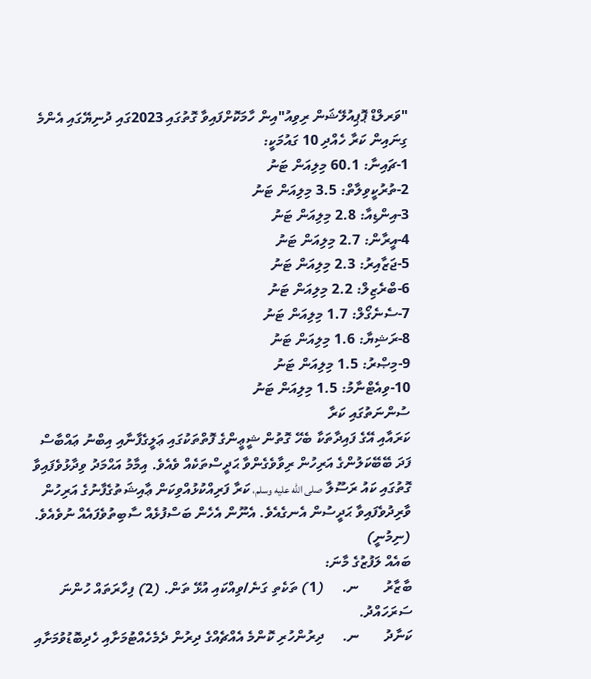"ވަރލްޑް ޕޮޕިއުލޭޝަން ރިވިއު"އިން ހާމަކޮށްފައިވާ ގޮތުގައި 2023ގައި ދުނިޔޭގައި އެންމެ ގިނައިން ކަރާ ހެއްދި 10 ގައުމަކީ:
1-ޗައިނާ: 60.1 މިލިއަން ޓަނު
2-ތުރުކީވިލާތް: 3.5 މިލިއަން ޓަނު
3-އިންޑިއާ: 2.8 މިލިއަން ޓަނު
4-އީރާން: 2.7 މިލިއަން ޓަނު
5-ޖަޒާއިރު: 2.3 މިލިއަން ޓަނު
6-ބްރެޒިލް: 2.2 މިލިއަން ޓަނު
7-ސެނެގޯލް: 1.7 މިލިއަން ޓަނު
8-ރަޝިޔާ: 1.6 މިލިއަން ޓަނު
9-މިޞްރު: 1.5 މިލިއަން ޓަނު
10-ވިއެޓްނާމު: 1.5 މިލިއަން ޓަނު
ސުންނަތުގައި ކަރާ
ކަރައާއި އޭގެ ފައިދާތަކާ ބެހޭ ގޮތުން ޝީޢީންގެ ފޮތްތަކުގައި ޢަލީގެފާނާއި އިބްނު ޢައްބާސް ފަދަ ބޭބޭކަލުންގެ އަރިހުން ރިވާވެގެންވާ ޙަދީސްތަކެއް ވެއެވެ. އިމާމު އަޙްމަދު ވިދާޅުވެފައިވާ ގޮތުގައި ކައު ރަސޫލާ صلى الله عليه وسلم، ކަރާ ފަރިއްކުޅުއްވިކަން ޢާއިޝަތުގެފާނުގެ އަރިހުން ވާރިދުވެފައިވާ ޙަދީސުން އެނގެއެވެ. އެނޫން އެހެން ބަސްފުޅެއް ސާބިތުވެފައެއް ނުވެއެވެ.
(ނިމުނީ)
ބައެއް ލަފުޒުގެ މާނަ:
ބާޒާރު       ނ.     (1) ތަކެތި ގަނެ/ވިއްކައި އުޅޭ ތަން. (2) ފިހާރަތައް ހުންނަ ސަރަހައްދު.
ކަނާދު       ނ.     ދިރުންހުރި ކޮންމެ އެއްޗެއްގެ ދިރުން ދެމެހެއްޓުމަށާއި ހެދިބޮޑުވުމަށާއި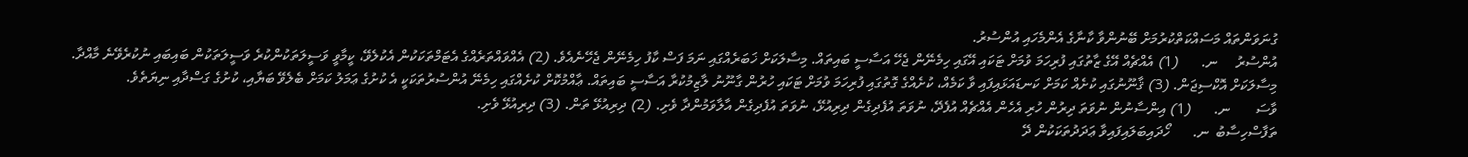ގުނަވަންތައް މަސައްކަތްކުރުމަށް ބޭނުންވާ ކާނާގެ އެންމެހައި އުންސުރު.
އުންސުރު     ނ.      (1) އެއްޗެއް އޭގެ ޒާތުގައި ފުރިހަމަ ވުމަށް ޓަކައި އޭގައި ހިމެނޭން ޖެހޭ އަސާސީ ބައިތައް. މިސާލަކަށް ޚަބަރެއްގައި ނަމަ ފަސް ކާފު ހިމެނޭން ޖެހޭނެއެވެ. (2) އެއްވައްތަރެއްގެ އެޓަމްތަކަކުން އެކުލެވޭ، ކީމާވީ ވަސީލަތަކުންކުރެ ވަސީލަތަކުން ބައިބައި ނުކުރެވޭނެ މާއްދާ. މިސާލަކަށް އޮކްސިޖަން. (3) ޤާނޫނުގައި ކުށެއް ކަމަށް ކަނޑައަޅައިފައި ވާ ކަމެއް، ކުށެއްގެ ގޮތުގައި ފުރިހަމަ ވުމަށް ޓަކައި ހުރުން ގާނޫނު ލާޒިމުކުރާ އަސާސީ ބައިތައް. ޢާއްމުކޮށް ކުށެއްގައި ހިމެނޭ އުންސުރުތަކަކީ އެ ކުށުގެ ޢަމަލު ކަމަށް ބެލެވޭ ބަޔާއި، ކުށުގެ ގަސްދާއި ނިޔަތެވެ.
ވާސަ       ނ.      (1) އިންސާނުން ނުވަތަ ދިރުން ހުރި އެހެން އެއްޗެއް އުފެދޭ، ނުވަތަ އުފެދިގެން ދިރިއުޅޭ، ނުވަތަ އުފެދިގެން އާލާވަމުންދާ ވެށި. (2) ދިރިއުޅޭ ތަން. (3) ދިރިއުޅޭ ވެށި.
ތަފާސްހިސާބު  ނ.      ހޯދައިބަލައިފައިވާ ޢަދަދުތަކަކުން ދޭ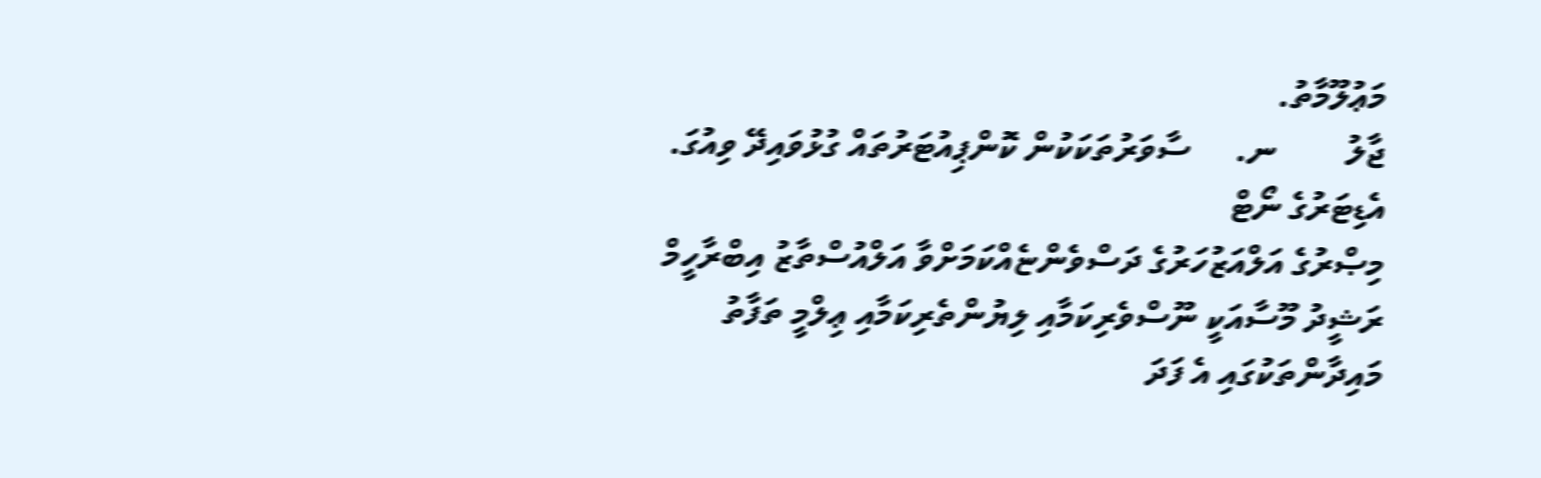މަޢުލޫމާތު.
ޖާލު        ނ.     ސާވަރުތަކަކުން ކޮންޕިއުޓަރުތައް ގުޅުވައިދޭ ވިއުގަ.
އެޑިޓަރުގެ ނޯޓް
މިޞްރުގެ އަލްއަޒުހަރުގެ ދަސްވެންޏެއްކަމަށްވާ އަލްއުސްތާޒު އިބްރާހީމް ރަޝީދު މޫސާއަކީ ނޫސްވެރިކަމާއި ލިޔުންތެރިކަމާއި ޢިލްމީ ތަފާތު މައިދާންތަކުގައި އެ ފަދަ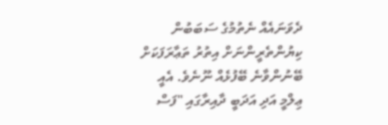ދެވަނައެއް ނެތުމުގެ ސަބަބުން ކިޔުންތެރީންނަށް އިތުރު ތަޢާރަފަކަށް ބޭނުންވާނެ ބޭފުޅެއް ނޫނެވެ. އެއީ ޢިލްމީ އަދި އަދަބީ ދާއިރާގައި "ފަސް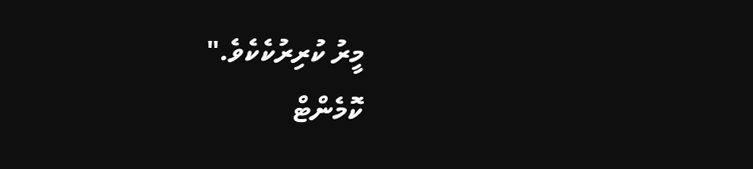މީރު ކުރިރުކެކެވެ."
ކޮމެންޓް